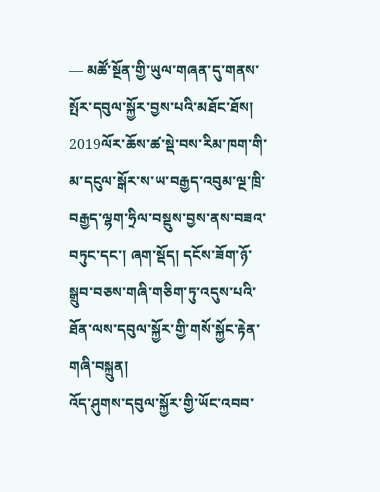— མཚོ་སྔོན་གྱི་ཡུལ་གཞན་དུ་གནས་སྤོར་དབུལ་སྐྱོར་བྱས་པའི་མཐོང་ཐོས།
2019ལོར་ཆོས་ཚ་སྡེ་བས་རིམ་ཁག་གི་མ་དངུལ་སྒོར་ས་ཡ་བརྒྱད་འབུམ་ལྔ་ཁྲི་བརྒྱད་ལྷག་ཧྲིལ་བསྡུས་བྱས་ནས་བཟའ་བཏུང་དང་། ཞག་སྡོད། དངོས་ཟོག་ཉོ་སྒྲུབ་བཅས་གཞི་གཅིག་ཏུ་འདུས་པའི་ཐོན་ལས་དབུལ་སྐྱོར་གྱི་གསོ་སྐྱོང་རྟེན་གཞི་བསྐྲུན།
འོད་ཤུགས་དབུལ་སྐྱོར་གྱི་ཡོང་འབབ་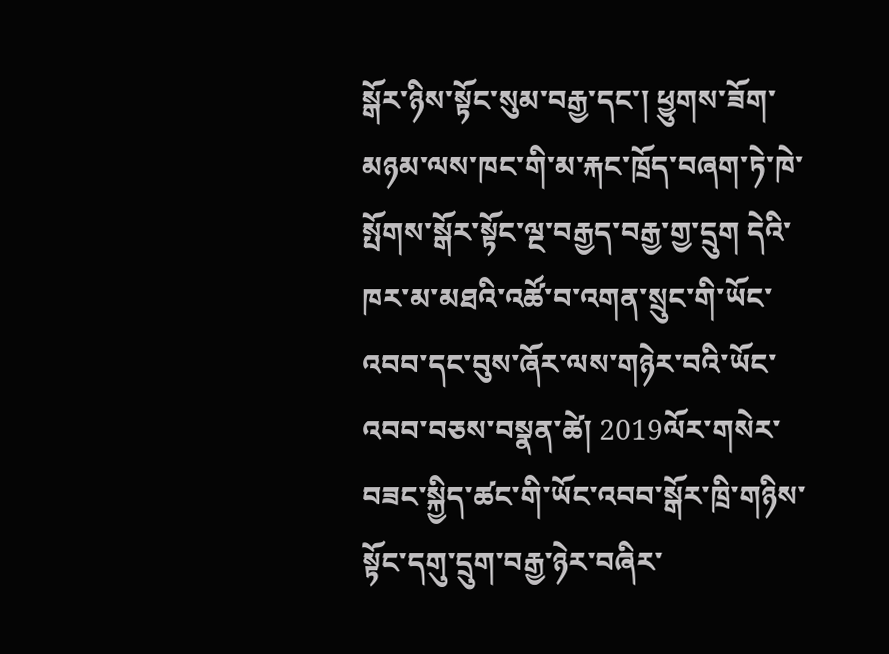སྒོར་ཉིས་སྟོང་སུམ་བརྒྱ་དང་། ཕྱུགས་ཟོག་མཉམ་ལས་ཁང་གི་མ་རྐང་ཁྲོད་བཞག་ཏེ་ཁེ་སྤོགས་སྒོར་སྟོང་ལྔ་བརྒྱད་བརྒྱ་གྱ་དྲུག དེའི་ཁར་མ་མཐའི་འཚོ་བ་འགན་སྲུང་གི་ཡོང་འབབ་དང་བུས་ཞོར་ལས་གཉེར་བའི་ཡོང་འབབ་བཅས་བསྣན་ཚེ། 2019ལོར་གསེར་བཟང་སྐྱིད་ཚང་གི་ཡོང་འབབ་སྒོར་ཁྲི་གཉིས་སྟོང་དགུ་དྲུག་བརྒྱ་ཉེར་བཞིར་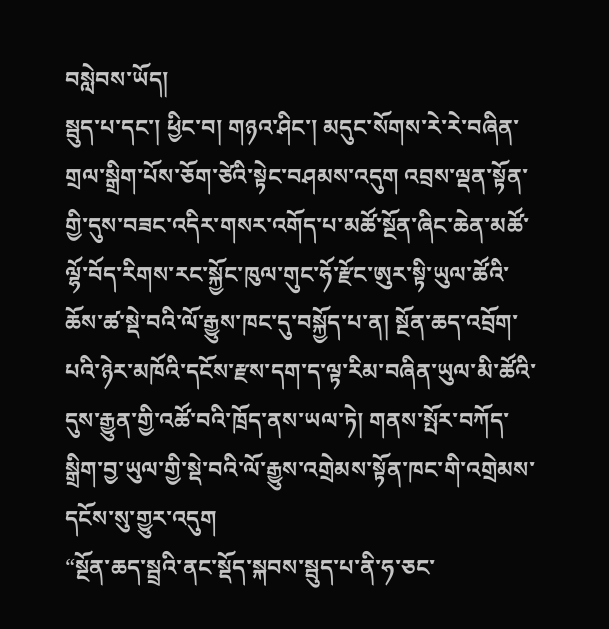བསླེབས་ཡོད།
སྦུད་པ་དང་། ཕྱིང་བ། གཉའ་ཤིང་། མདུང་སོགས་རེ་རེ་བཞིན་གྲལ་སྒྲིག་པོས་ཅོག་ཙེའི་སྟེང་བཤམས་འདུག འབྲས་ལྡན་སྟོན་གྱི་དུས་བཟང་འདིར་གསར་འགོད་པ་མཚོ་སྔོན་ཞིང་ཆེན་མཚོ་ལྷོ་བོད་རིགས་རང་སྐྱོང་ཁུལ་གུང་ཧོ་རྫོང་ཨུར་སྟི་ཡུལ་ཚོའི་ཆོས་ཚ་སྡེ་བའི་ལོ་རྒྱུས་ཁང་དུ་བསྐྱོད་པ་ན། སྔོན་ཆད་འབྲོག་པའི་ཉེར་མཁོའི་དངོས་རྫས་དག་ད་ལྟ་རིམ་བཞིན་ཡུལ་མི་ཚོའི་དུས་རྒྱུན་གྱི་འཚོ་བའི་ཁྲོད་ནས་ཡལ་ཏེ། གནས་སྤོར་བཀོད་སྒྲིག་བྱ་ཡུལ་གྱི་སྡེ་བའི་ལོ་རྒྱུས་འགྲེམས་སྟོན་ཁང་གི་འགྲེམས་དངོས་སུ་གྱུར་འདུག
“སྔོན་ཆད་སྦྲའི་ནང་སྡོད་སྐབས་སྦུད་པ་ནི་ཧ་ཅང་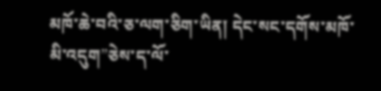མཁོ་ཆེ་བའི་ཅ་ལག་ཅིག་ཡིན། དེང་སང་དགོས་མཁོ་མི་འདུག”ཅེས་ད་ལོ་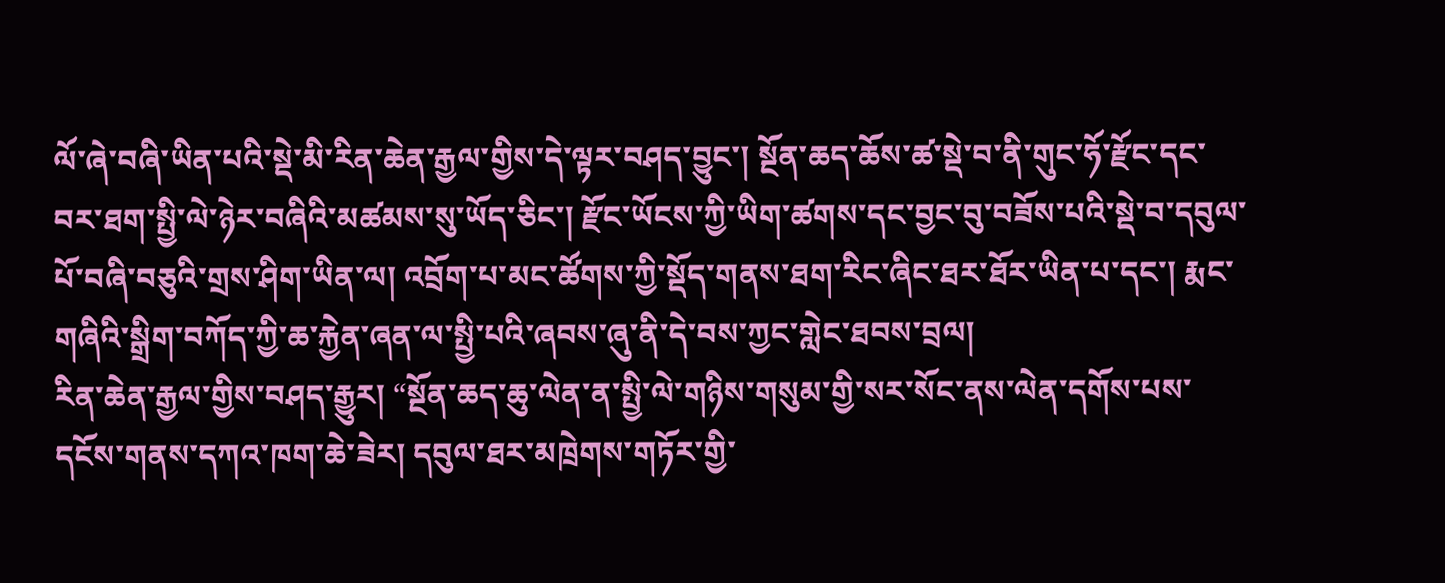ལོ་ཞེ་བཞི་ཡིན་པའི་སྡེ་མི་རིན་ཆེན་རྒྱལ་གྱིས་དེ་ལྟར་བཤད་བྱུང་། སྔོན་ཆད་ཆོས་ཚ་སྡེ་བ་ནི་གུང་ཧོ་རྫོང་དང་བར་ཐག་སྤྱི་ལེ་ཉེར་བཞིའི་མཚམས་སུ་ཡོད་ཅིང་། རྫོང་ཡོངས་ཀྱི་ཡིག་ཚགས་དང་བྱང་བུ་བཟོས་པའི་སྡེ་བ་དབུལ་པོ་བཞི་བཅུའི་གྲས་ཤིག་ཡིན་ལ། འབྲོག་པ་མང་ཚོགས་ཀྱི་སྡོད་གནས་ཐག་རིང་ཞིང་ཐར་ཐོར་ཡིན་པ་དང་། རྨང་གཞིའི་སྒྲིག་བཀོད་ཀྱི་ཆ་རྐྱེན་ཞན་ལ་སྤྱི་པའི་ཞབས་ཞུ་ནི་དེ་བས་ཀྱང་གླེང་ཐབས་བྲལ།
རིན་ཆེན་རྒྱལ་གྱིས་བཤད་རྒྱུར། “སྔོན་ཆད་ཆུ་ལེན་ན་སྤྱི་ལེ་གཉིས་གསུམ་གྱི་སར་སོང་ནས་ལེན་དགོས་པས་དངོས་གནས་དཀའ་ཁག་ཆེ་ཟེར། དབུལ་ཐར་མཁྲེགས་གཏོར་གྱི་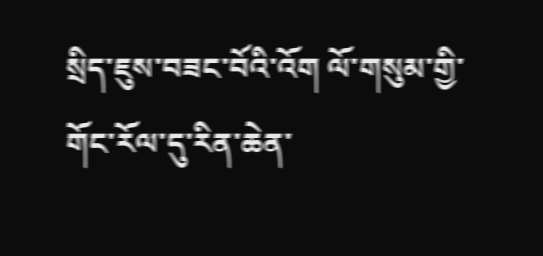སྲིད་ཇུས་བཟང་བོའི་འོག ལོ་གསུམ་གྱི་གོང་རོལ་དུ་རིན་ཆེན་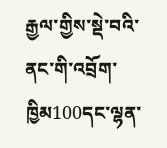རྒྱལ་གྱིས་སྡེ་བའི་ནང་གི་འབྲོག་ཁྱིམ100དང་ལྷན་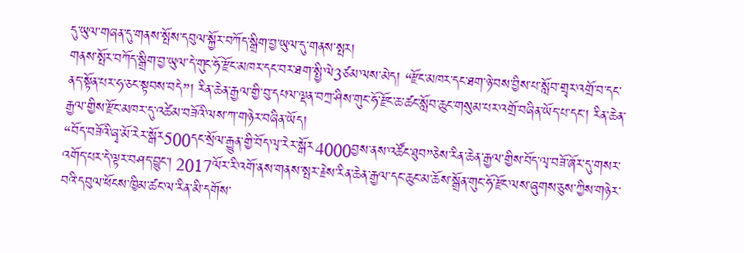དུ་ཡུལ་གཞན་དུ་གནས་སྤོས་དབུལ་སྐྱོར་བཀོད་སྒྲིག་བྱ་ཡུལ་དུ་གནས་སྤར།
གནས་སྤོར་བཀོད་སྒྲིག་བྱ་ཡུལ་དེ་གུང་ཧོ་རྫོང་མཁར་དང་བར་ཐག་སྤྱི་ལེ3ཙམ་ལས་མེད། “རྫོང་མཁར་དང་ཐག་ཉེ་བས་བྱིས་པ་སློབ་གྲྭར་འགྲོ་བ་དང་ནད་སྟོན་པར་ཧ་ཅང་སྟབས་བདེ”། རིན་ཆེན་རྒྱལ་གྱི་བུ་དཔལ་ལྡན་བཀྲ་ཤིས་གུང་ཧོ་རྫོང་ཆ་ཚང་སློབ་ཆུང་གསུམ་པར་འགྲོ་བཞིན་ཡོད་པ་དང་། རིན་ཆེན་རྒྱལ་གྱིས་རྫོང་མཁར་དུ་འཚེམ་བཟོའི་ལས་ཀ་གཉེར་བཞིན་ཡོད།
“བོད་བཟོའི་ཞྭ་མོ་རེར་སྒོར500དང་སྲོལ་རྒྱུན་གྱི་བོད་ལྭ་རེར་སྒོར4000བྱས་ནས་འཚོང་ཐུབ”ཅེས་རིན་ཆེན་རྒྱལ་གྱིས་བོད་ལྭ་བཟོ་ཞོར་དུ་གསར་འགོད་པར་དེ་ལྟར་བཤད་བྱུང་། 2017ལོར་རི་འགོ་ནས་གནས་སྤར་རྗེས་རིན་ཆེན་རྒྱལ་དང་ཆུང་མ་ཆོས་སྒྲོན་གུང་ཧོ་རྫོང་ལས་ཞུགས་ཅུས་ཀྱིས་གཉེར་བའི་དབུལ་ཕོངས་ཁྱིམ་ཚང་ལ་རིན་མི་དགོས་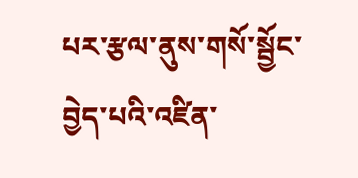པར་རྩལ་ནུས་གསོ་སྦྱོང་བྱེད་པའི་འཛིན་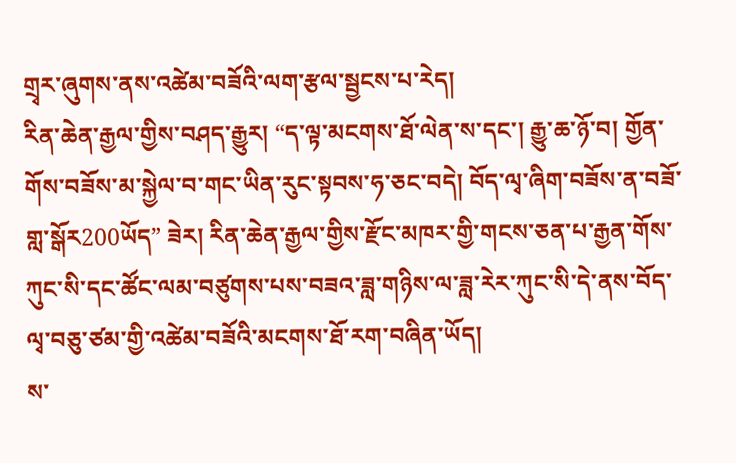གྲྭར་ཞུགས་ནས་འཚེམ་བཟོའི་ལག་རྩལ་སྦྱངས་པ་རེད།
རིན་ཆེན་རྒྱལ་གྱིས་བཤད་རྒྱུར། “ད་ལྟ་མངགས་ཐོ་ལེན་ས་དང་། རྒྱུ་ཆ་ཉོ་བ། གྱོན་གོས་བཟོས་མ་སྐྱེལ་བ་གང་ཡིན་རུང་སྟབས་ཧ་ཅང་བདེ། བོད་ལྭ་ཞིག་བཟོས་ན་བཟོ་གླ་སྒོར200ཡོད” ཟེར། རིན་ཆེན་རྒྱལ་གྱིས་རྫོང་མཁར་གྱི་གངས་ཅན་པ་རྒྱན་གོས་ཀུང་སི་དང་ཚོང་ལམ་བཙུགས་པས་བཟའ་ཟླ་གཉིས་ལ་ཟླ་རེར་ཀུང་སི་དེ་ནས་བོད་ལྭ་བཅུ་ཙམ་གྱི་འཚེམ་བཟོའི་མངགས་ཐོ་རག་བཞིན་ཡོད།
ས་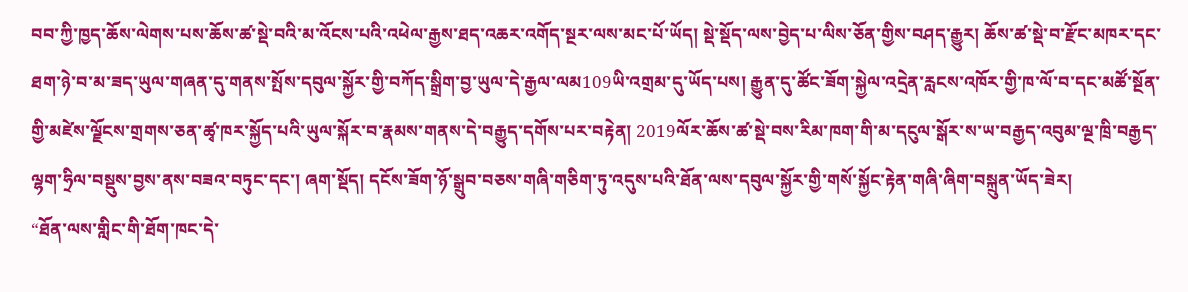བབ་ཀྱི་ཁྱད་ཆོས་ལེགས་པས་ཆོས་ཚ་སྡེ་བའི་མ་འོངས་པའི་འཕེལ་རྒྱས་ཐད་འཆར་འགོད་སྔར་ལས་མང་པོ་ཡོད། སྡེ་སྡོད་ལས་བྱེད་པ་ལིས་ཅོན་གྱིས་བཤད་རྒྱུར། ཆོས་ཚ་སྡེ་བ་རྫོང་མཁར་དང་ཐག་ཉེ་བ་མ་ཟད་ཡུལ་གཞན་དུ་གནས་སྤོས་དབུལ་སྐྱོར་གྱི་བཀོད་སྒྲིག་བྱ་ཡུལ་དེ་རྒྱལ་ལམ109ཡི་འགྲམ་དུ་ཡོད་པས། རྒྱུན་དུ་ཚོང་ཟོག་སྐྱེལ་འདྲེན་རླངས་འཁོར་གྱི་ཁ་ལོ་བ་དང་མཚོ་སྔོན་གྱི་མཛེས་ལྗོངས་གྲགས་ཅན་ཚྭ་ཁར་སྐྱོད་པའི་ཡུལ་སྐོར་བ་རྣམས་གནས་དེ་བརྒྱུད་དགོས་པར་བརྟེན། 2019ལོར་ཆོས་ཚ་སྡེ་བས་རིམ་ཁག་གི་མ་དངུལ་སྒོར་ས་ཡ་བརྒྱད་འབུམ་ལྔ་ཁྲི་བརྒྱད་ལྷག་ཧྲིལ་བསྡུས་བྱས་ནས་བཟའ་བཏུང་དང་། ཞག་སྡོད། དངོས་ཟོག་ཉོ་སྒྲུབ་བཅས་གཞི་གཅིག་ཏུ་འདུས་པའི་ཐོན་ལས་དབུལ་སྐྱོར་གྱི་གསོ་སྐྱོང་རྟེན་གཞི་ཞིག་བསྐྲུན་ཡོད་ཟེར།
“ཐོན་ལས་གླིང་གི་ཐོག་ཁང་དེ་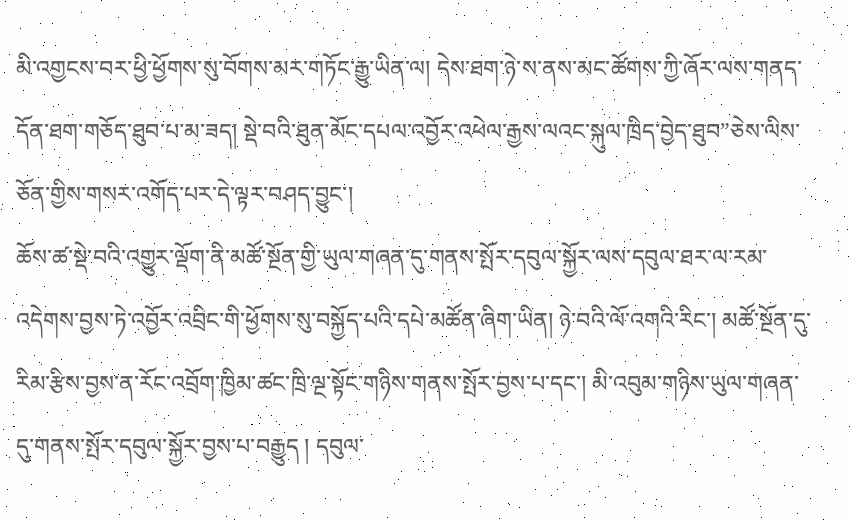མི་འགྱངས་བར་ཕྱི་ཕྱོགས་སུ་བོགས་མར་གཏོང་རྒྱུ་ཡིན་ལ། དེས་ཐག་ཉེ་ས་ནས་མང་ཚོགས་ཀྱི་ཞོར་ལས་གནད་དོན་ཐག་གཅོད་ཐུབ་པ་མ་ཟད། སྡེ་བའི་ཐུན་མོང་དཔལ་འབྱོར་འཕེལ་རྒྱས་ལའང་སྐུལ་ཁྲིད་བྱེད་ཐུབ”ཅེས་ལིས་ཅོན་གྱིས་གསར་འགོད་པར་དེ་ལྟར་བཤད་བྱུང་།
ཆོས་ཚ་སྡེ་བའི་འགྱུར་ལྡོག་ནི་མཚོ་སྔོན་གྱི་ཡུལ་གཞན་དུ་གནས་སྤོར་དབུལ་སྐྱོར་ལས་དབུལ་ཐར་ལ་རམ་འདེགས་བྱས་ཏེ་འབྱོར་འབྲིང་གི་ཕྱོགས་སུ་བསྐྱོད་པའི་དཔེ་མཚོན་ཞིག་ཡིན། ཉེ་བའི་ལོ་འགའི་རིང་། མཚོ་སྔོན་དུ་རིམ་རྩིས་བྱས་ན་རོང་འབྲོག་ཁྱིམ་ཚང་ཁྲི་ལྔ་སྟོང་གཉིས་གནས་སྤོར་བྱས་པ་དང་། མི་འབུམ་གཉིས་ཡུལ་གཞན་དུ་གནས་སྤོར་དབུལ་སྐྱོར་བྱས་པ་བརྒྱུད ། དབུལ་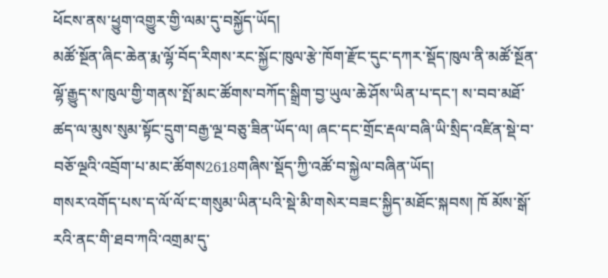ཕོངས་ནས་ཕྱུག་འགྱུར་གྱི་ལམ་དུ་བསྐྱོད་ཡོད།
མཚོ་སྔོན་ཞིང་ཆེན་རྨ་ལྷོ་བོད་རིགས་རང་སྐྱོང་ཁུལ་རྩེ་ཁོག་རྫོང་དུང་དཀར་སྡོད་ཁུལ་ནི་མཚོ་སྔོན་ལྷོ་རྒྱུད་ས་ཁུལ་གྱི་གནས་སྤོ་མང་ཚོགས་བཀོད་སྒྲིག་བྱ་ཡུལ་ཆེ་ཤོས་ཡིན་པ་དང་། ས་བབ་མཐོ་ཚད་ལ་མུས་སུམ་སྟོང་དྲུག་བརྒྱ་ལྔ་བཅུ་ཟིན་ཡོད་ལ། ཞང་དང་གྲོང་རྡལ་བཞི་ཡི་སྲིད་འཛིན་སྡེ་བ་བཅོ་ལྔའི་འབྲོག་པ་མང་ཚོགས2618གཞིས་སྡོད་ཀྱི་འཚོ་བ་སྐྱེལ་བཞིན་ཡོད།
གསར་འགོད་པས་ད་ལོ་ལོ་ང་གསུམ་ཡིན་པའི་སྡེ་མི་གསེར་བཟང་སྐྱིད་མཐོང་སྐབས། ཁོ མོས་སྒོ་རའི་ནང་གི་ཐབ་ཀའི་འགྲམ་དུ་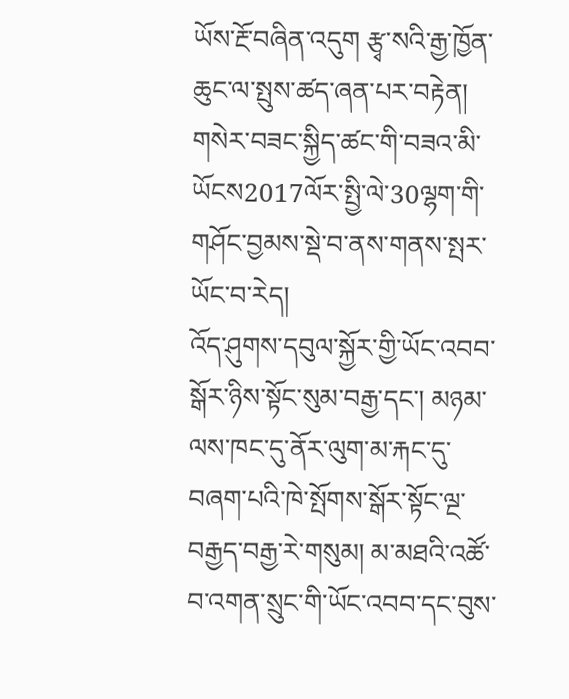ཡོས་རྔོ་བཞིན་འདུག རྩྭ་སའི་རྒྱ་ཁྱོན་ཆུང་ལ་སྤུས་ཚད་ཞན་པར་བརྟེན། གསེར་བཟང་སྐྱིད་ཚང་གི་བཟའ་མི་ཡོངས2017ལོར་སྤྱི་ལེ་30ལྷག་གི་གཤོང་བྱམས་སྡེ་བ་ནས་གནས་སྤར་ཡོང་བ་རེད།
འོད་ཤུགས་དབུལ་སྐྱོར་གྱི་ཡོང་འབབ་སྒོར་ཉིས་སྟོང་སུམ་བརྒྱ་དང་། མཉམ་ལས་ཁང་དུ་ནོར་ལུག་མ་རྐང་དུ་བཞག་པའི་ཁེ་སྤོགས་སྒོར་སྟོང་ལྔ་བརྒྱད་བརྒྱ་རེ་གསུམ། མ་མཐའི་འཚོ་བ་འགན་སྲུང་གི་ཡོང་འབབ་དང་བུས་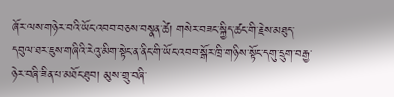ཞོར་ལས་གཉེར་བའི་ཡོང་འབབ་བཅས་བསྣན་ཚེ། གསེར་བཟང་སྐྱིད་ཚང་གི་རྗེས་མཐུད་དབུལ་ཐར་ཇུས་གཞིའི་རེའུ་མིག་སྟེང་ན་ནིང་གི་ཡོང་འབབ་སྒོར་ཁྲི་གཉིས་སྟོང་དགུ་དྲུག་བརྒྱ་ཉེར་བཞི་ཟིན་པ་མཐོང་ཐུབ། མུས་གྲུ་བཞི་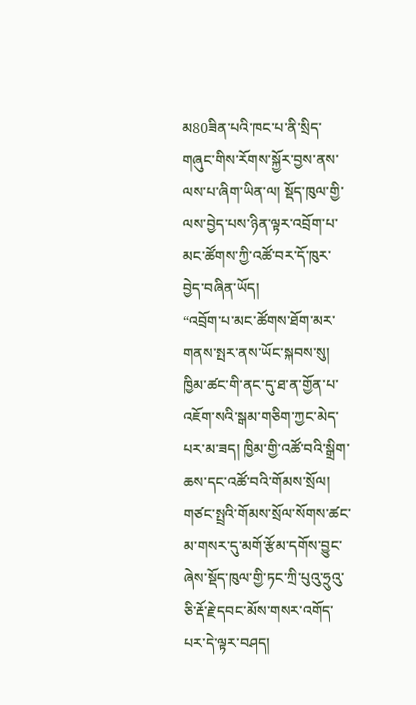མ80ཟིན་པའི་ཁང་པ་ནི་སྲིད་གཞུང་གིས་རོགས་སྐྱོར་བྱས་ནས་ལས་པ་ཞིག་ཡིན་ལ། སྡོད་ཁུལ་གྱི་ལས་བྱེད་པས་ཉིན་ལྟར་འབྲོག་པ་མང་ཚོགས་ཀྱི་འཚོ་བར་དོ་ཁུར་བྱེད་བཞིན་ཡོད།
“འབྲོག་པ་མང་ཚོགས་ཐོག་མར་གནས་སྤར་ནས་ཡོང་སྐབས་སུ། ཁྱིམ་ཚང་གི་ནང་དུ་ཐ་ན་གྱོན་པ་འཇོག་སའི་སྒམ་གཅིག་ཀྱང་མེད་པར་མ་ཟད། ཁྱིམ་གྱི་འཚོ་བའི་སྒྲིག་ཆས་དང་འཚོ་བའི་གོམས་སྲོལ། གཙང་སྤྲའི་གོམས་སྲོལ་སོགས་ཚང་མ་གསར་དུ་མགོ་རྩོམ་དགོས་བྱུང་ཞེས་སྡོད་ཁུལ་གྱི་ཏང་ཀྲི་པུའུ་ཧྲུའུ་ཅི་རྡོ་རྗེ་དབང་མོས་གསར་འགོད་པར་དེ་ལྟར་བཤད།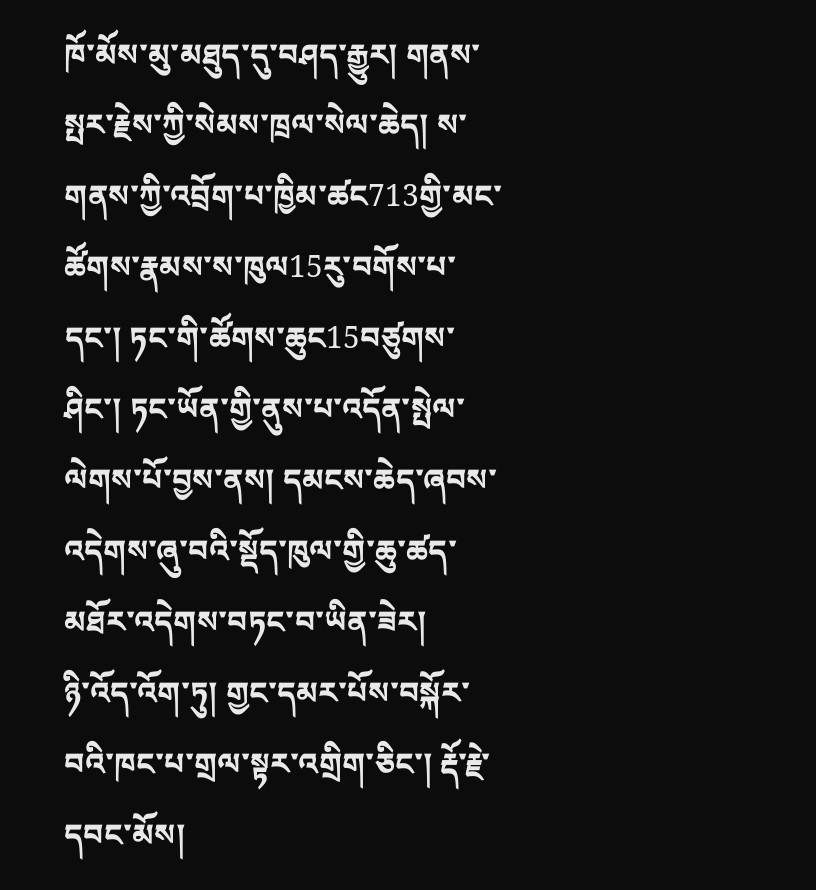ཁོ་མོས་མུ་མཐུད་དུ་བཤད་རྒྱུར། གནས་སྤར་རྗེས་ཀྱི་སེམས་ཁྲལ་སེལ་ཆེད། ས་གནས་ཀྱི་འབྲོག་པ་ཁྱིམ་ཚང713གྱི་མང་ཚོགས་རྣམས་ས་ཁུལ15རུ་བགོས་པ་དང་། ཏང་གི་ཚོགས་ཆུང15བཙུགས་ཤིང་། ཏང་ཡོན་གྱི་ནུས་པ་འདོན་སྤེལ་ལེགས་པོ་བྱས་ནས། དམངས་ཆེད་ཞབས་འདེགས་ཞུ་བའི་སྡོད་ཁུལ་གྱི་ཆུ་ཚད་མཐོར་འདེགས་བཏང་བ་ཡིན་ཟེར།
ཉི་འོད་འོག་ཏུ། གྱང་དམར་པོས་བསྐོར་བའི་ཁང་པ་གྲལ་སྟར་འགྲིག་ཅིང་། རྡོ་རྗེ་དབང་མོས།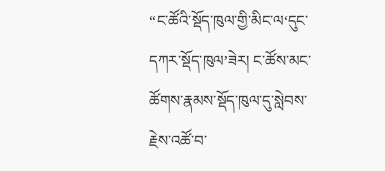“ང་ཚོའི་སྡོད་ཁུལ་གྱི་མིང་ལ‘དུང་དཀར་སྡོད་ཁུལ’ཟེར། ང་ཚོས་མང་ཚོགས་རྣམས་སྡོད་ཁུལ་དུ་སླེབས་རྗེས་འཚོ་བ་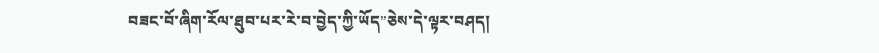བཟང་བོ་ཞིག་རོལ་ཐུབ་པར་རེ་བ་བྱེད་ཀྱི་ཡོད”ཅེས་དེ་ལྟར་བཤད།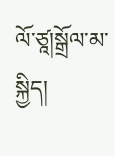ལོ་ཙཱ།སྒྲོལ་མ་སྐྱིད།